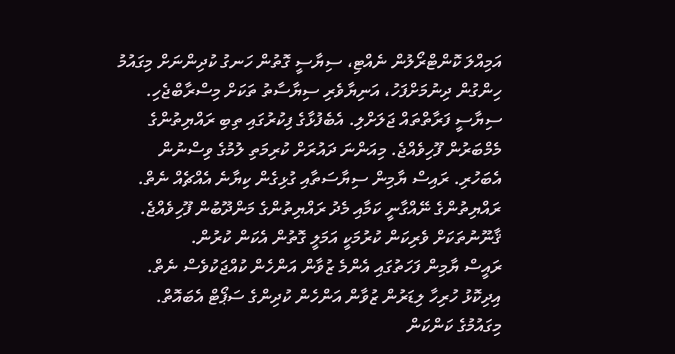އަމިއްލަ ކޮންޓްރޯލުން ނެއްޓި، ސިޔާސީ ގޮތުން ހަނގު ކުދިންނަށް މިގައުމު ހިންގުން ދިނުމަށްފަހު، އަނިޔާވެރި ސިޔާސާތު ތަކަށް މިސްރާބްޖެހި. ސިޔާސީ ފަރާތްތައް ޖަލަށްލި. އެބެފުޅާގެ ފިކުރުގައި ތިބި ރައްޔިތުންގެ މެމްބަރުން ފޫހިވެއްޖެ. މިއަންނަ ދައުރަށް ކުރިމަތި ލުމުގެ ވިސްނުން އެބަހުރި. ރައިސް ޔާމިން ސިޔާސަތާއި ގުޅިގެން ކިޔާނެ އެއްޗެއް ނެތް. ރައްޔިތުންގެ ނޭއްގާނީ ކަމާއި މެދު ރައްޔިތުންގެ މަންދޫބުން ފޫހިވެއްޖެ. ޤާނޫނުތަކަށް ވެރިކަން ކުރުމަކީ އަމަލީ ގޮތުން އެކަން ކުރުން.
ރައީސް ޔާމިން ފަހަތުގައި އެންމެ ޒުވާން އަންހެން ކުއްޖަކުވެސް ނެތް. އިދިކޮޅު ހުރިހާ ލިޑަރުން ޒުވާން އަންހެން ކުދިންގެ ސަޕޯޓް އެބައޮތް. މިގައުމުގެ ކަންކަން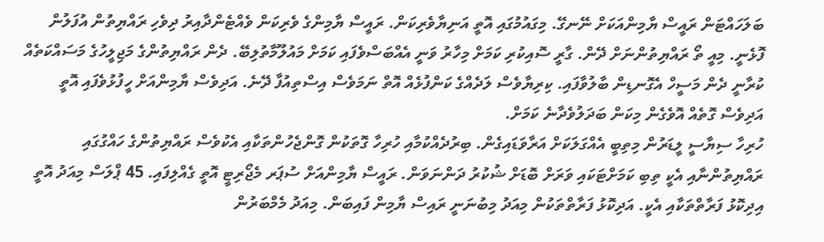ބަލަހައްޓަން ރައީސް ޔާމިންއަކަށް ނޭނގޭ. މިގައުމުގައި އޮތީ އަނިޔާވެރިކަން. ރައީސް ޔާމިންގެ ވެރިކަން ވެއްޓެންދާއިރު ދިވެހި ރައްޔިތުން އުފަލުން ފޮޅެނީ. މިއީ ތޯ ރައްޔިތުންނަށް ދޭން. ގާރީ ސޮއިކުރި ކަމަށް މިހާރު ވަނީ އެއްބަސްވެފައި ކަމަށް މައުލޫމާތުލިބޭ. ދެން ރައްޔިތުންގެ މަޖިލީހުގެ މަސައްކަތެއް ކުރާނީ ދެން މަސީހް އެގޮނޑިން ބާލުވާފައި. ކިރިޔާވެސް ލަދެއްގެ ކަންފުޅެއް އޮތް ނަމަވެސް އިސްތިއުފާ ދޭނެ. އަދިވެސް ޔާމިންއަށް ހީފުޅުވެފައި އޮތީ އަދިވެސް ގޮތެއް އޮވެގެން މިކަން ބަދަލުވެދާނެ ކަމަށް.
ހުރިހާ ސިޔާސީ ލީޑަރުން މިތިބީ އެއްގަލަކަށް އަރާވަޑައިގެން. ބިރުދެއްކުމާއި ހުރިހާ ގޮތަކުން ގޮންޖެހުންތަކާއި އެކުވެސް ރައްޔިތުންގެ ހައްގުގައި ރައްޔިތުންނާއި އެކީ ތިބި ކަމަށްޓަކައި ވަރަށް ބޮޑަށް ޝުކުރު ދަންނަވަން. ރައީސް ޔާމިންއަށް ސުޕަރ މެޖޯރިޓީ އޮތީ ގެއްލިފައި. 45 ޕްލަސް މިއަދު އޮތީ އިދިކޮޅު ފަރާތްތަކާއި އެކީ. އަދިކޮޅު ފަރާތްތަކުން މިއަދު މިބުނަނީ ރައިސް ޔާމިން ފައިބަން. މިއަދު މެމްބަރުން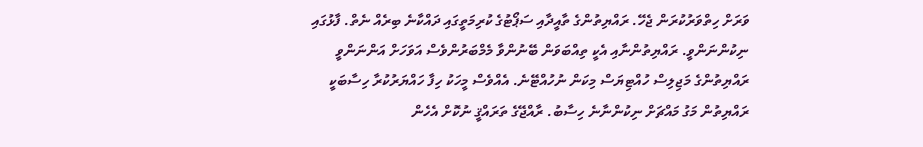ވަރަށް ހިތްވަރުކުރަން ޖެހޭ. ރައްޔިތުންގެ ތާއީދާއި ސަޕޯޓުގެ ކުރިމަތީގައި ދައްކާނެ ބިރެއް ނެތް. ފާޅުގައި ނިކުންނަންވީ. ރައްޔިތުންނާއި އެކީ ތިއްބަވަން ބޭނުންވާ މެމްބަރުންވެސް އަވަހަށް އަންނަންވީ
ރައްޔިތުންގެ މަޖިލިސް ހުއްޓިޔަސް މިކަން ނުހުއްޓޭނެ. އެއްވެސް މީހަކު ހިފާ ހައްޔަރުކުރާ ހިސާބަކީ ރައްޔިތުން މަގު މައްޗަށް ނިކުންނާނެ ހިސާބު. ރާއްޖޭގެ ތަރައްޤީ ނުކޮށް އެހެން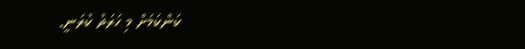ކަންކަމަށް މި ހަރަދު ކުރަނީ.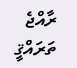ރާއްޖެ ތަރައްޤީ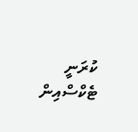ކުރަނީ ޓެކްސްއިން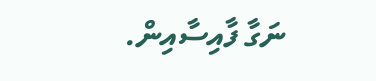ނަގާ ފާއިސާއިން.